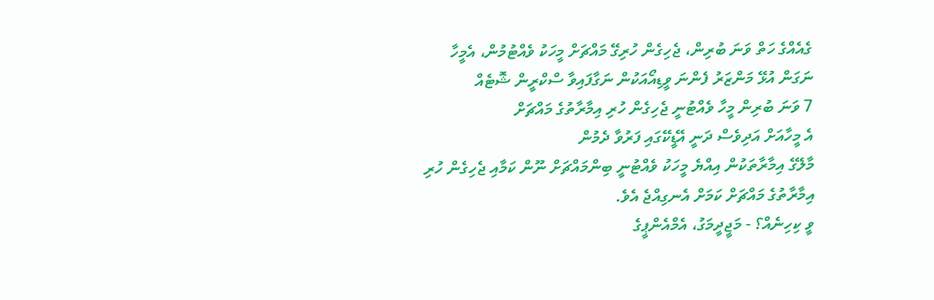ގެއެއްގެ ހަތް ވަނަ ބުރިން، ޖެހިގެން ހުރިގޭ މައްޗަށް މީހަކު ވެއްޓުމުން، އެމީހާ ނަގަން އުޅޭ މަންޒަރު ފެންނަ ވީޑިއޯއަކުން ނަގާފައިވާ ސްކްރީން ޝޮޓެއް
7 ވަނަ ބުރިން މީހާ ވެއްޓުނީ ޖެހިގެން ހުރި އިމާރާތުގެ މައްޗަށް
އެ މީހާއަށް އަދިވެސް ދަނީ އޭޑީކޭގައި ފަރުވާ ދެމުން
މާލޭގެ އިމާރާތަކުން އިއްޔެ މީހަކު ވެއްޓުނީ ބިންމައްޗަށް ނޫން ކަމާއި ޖެހިގެން ހުރި އިމާރާތުގެ މައްޗަށް ކަމަށް އެނގިއްޖެ އެވެ.
ވީ ކިހިނެއް؟ - މަޖީދީމަގު، އެމްއެންޕީގެ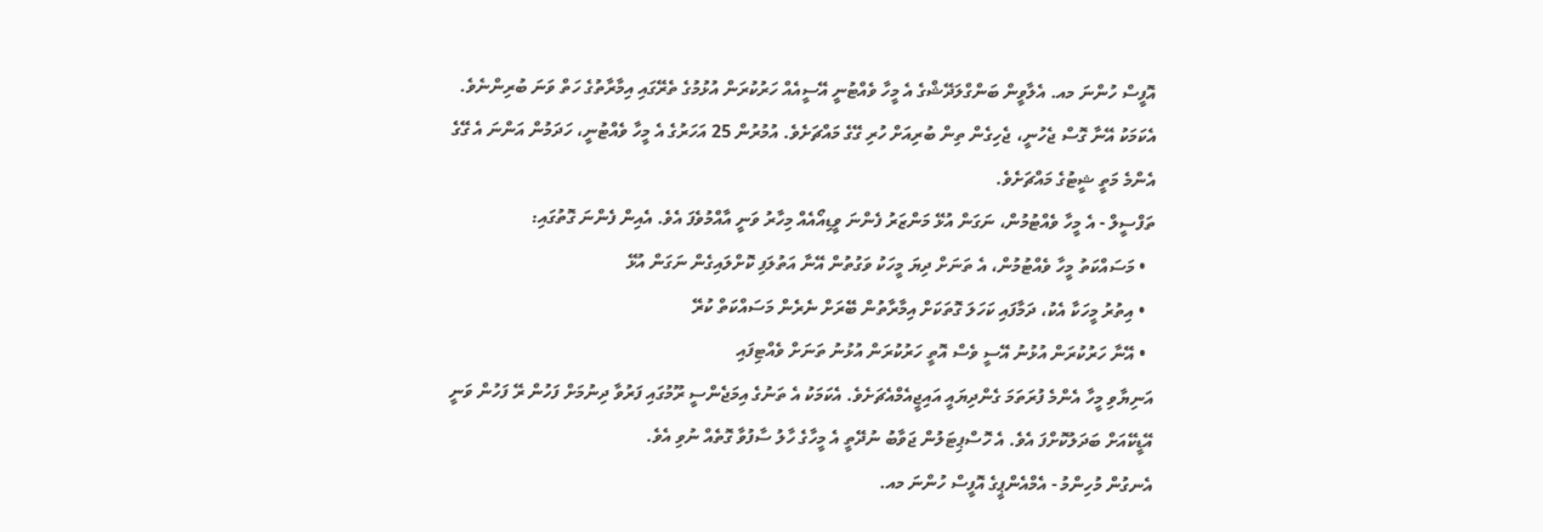އޮފީސް ހުންނަ މއ. އެލާވީން ބަންގްލަދޭޝްގެ އެ މީހާ ވެއްޓުނީ އޭސީއެއް ހަރުކުރަން އުޅުމުގެ ތެރޭގައި އިމާރާތުގެ ހަތް ވަނަ ބުރިންނެވެ. އެކަމަކު އޭނާ ގޮސް ޖެހުނީ، ޖެހިގެން ތިން ބުރިއަށް ހުރި ގޭގެ މައްޗަށެވެ. އުމުރުން 25 އަހަރުގެ އެ މީހާ ވެއްޓުނީ، ހަދަމުން އަންނަ އެ ގޭގެ އެންމެ މަތީ ޝީޓުގެ މައްޗަށެވެ.
ތަފްސީލް - އެ މީހާ ވެއްޓުމުން، ނަގަން އުޅޭ މަންޒަރު ފެންނަ ވީޑިއޯއެއް މިހާރު ވަނީ އާއްމުވެފަ އެވެ. އެއިން ފެންނަ ގޮތުގައި:
  • މަސައްކަތު މީހާ ވެއްޓުމުން، އެ ތަނަށް ދިޔަ މީހަކު ވަގުތުން އޭނާ އަތުލަފި ކޮށްލައިގެން ނަގަން އުޅޭ
  • އިތުރު މީހަކާ އެކު، ދަމާފައި ކަހަލަ ގޮތަކަށް އިމާރާތުން ބޭރަށް ނެރެން މަސައްކަތް ކުރޭ
  • އޭނާ ހަރުކުރަން އުޅުނު އޭސީ ވެސް އޮތީ ހަރުކުރަން އުޅުނު ތަނަށް ވެއްޓިފައި
އަނިޔާވި މީހާ އެންމެ ފުރަތަމަ ގެންދިޔައީ އައިޖީއެމްއެޗަށެވެ. އެކަމަކު އެ ތަނުގެ އިމަޖެންސީ ރޫމުގައި ފަރުވާ ދިނުމަށް ފަހުން ރޭ ފަހުން ވަނީ އޭޑީކޭއަށް ބަދަލުކޮށްފަ އެވެ. އެ ހޮސްޕިޓަލުން ޖަވާބު ނުދޭތީ އެ މީހާގެ ހާލު ސާފުވާ ގޮތެއް ނުވި އެވެ.
އެނގުން މުހިންމު - އެމްއެންޕީގެ އޮފީސް ހުންނަ މއ.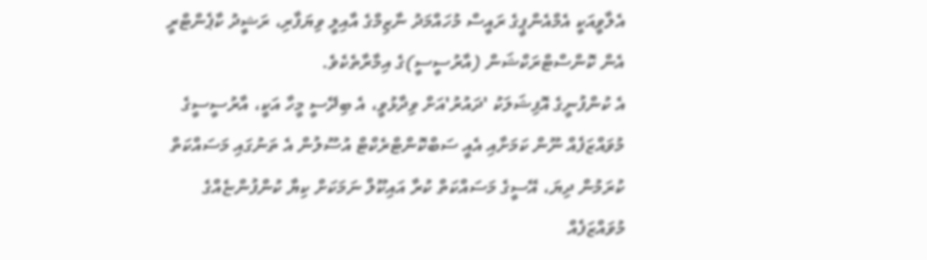އެލާވީއަކީ އެމްއެންޕީގެ ރައީސް މުހައްމަދު ނާޒިމްގެ އާއިލީ ވިޔަފާރި، ރަޝީދު ކާޕެންޓްރީ އެން ކޮންސްޓްރަކްޝަން (އާރުސީސީ)ގެ އިމާރާތެކެވެ.
އެ ކުންފުނީގެ އޮފިޝަލަކު 'ދައުރު'އަށް ވިދާޅުވީ، އެ ބިދޭސީ މީހާ އަކީ، އާރުސީސީގެ މުވައްޒަފެއް ނޫން ކަމަށާއި އެއީ ސަބްކޮންޓްރެކްޓް އުސޫލުން އެ ތަނުގައި މަސައްކަތް ކުރަމުން ދިޔަ، އޭސީގެ މަސައްކަތް ކުރާ އައިކޫލް ނަމަކަށް ކިޔާ ކުންފުންޏެއްގެ މުވައްޒަފެއް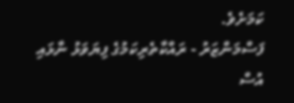ކަމަށެވެ.
ފަސްމަންޒަރު - ރައްކާތެރިކަމުގެ ފިޔަވަޅު ނާޅައި އުސް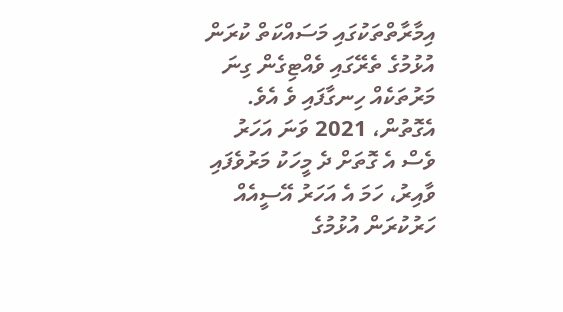އިމާރާތްތަކުގައި މަސައްކަތް ކުރަން އުޅުމުގެ ތެރޭގައި ވެއްޓިގެން ގިނަ މަރުތަކެއް ހިނގާފައި ވެ އެވެ. އެގޮތުން، 2021 ވަނަ އަހަރު ވެސް އެ ގޮތަށް ދެ މީހަކު މަރުވެފައި ވާއިރު، ހަމަ އެ އަހަރު އޭސީއެއް ހަރުކުރަން އުޅުމުގެ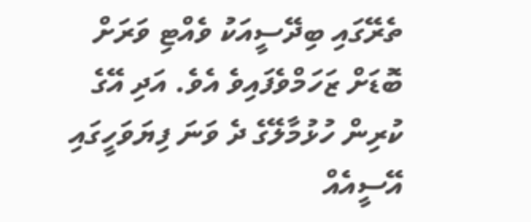ތެރޭގައި ބިދޭސީއަކު ވެއްޓި ވަރަށް ބޮޑަށް ޒަހަމްވެފައިވެ އެވެ. އަދި އޭގެ ކުރިން ހުޅުމާލޭގެ ދެ ވަނަ ފިޔަވަހީގައި އޭސީއެއް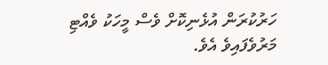ހަރުކުރަން އުޅެނިކޮށް ވެސް މީހަކު ވެއްޓި މަރުވެފައިވެ އެވެ.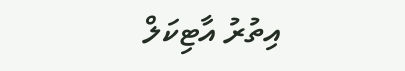އިތުރު އާޓިކަލް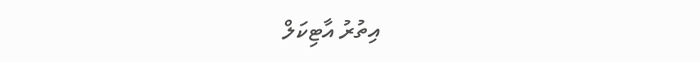އިތުރު އާޓިކަލް